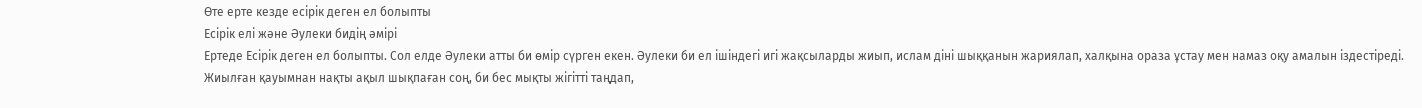Өте ерте кезде есірік деген ел болыпты
Есірік елі және Әулеки бидің әмірі
Ертеде Есірік деген ел болыпты. Сол елде Әулеки атты би өмір сүрген екен. Әулеки би ел ішіндегі игі жақсыларды жиып, ислам діні шыққанын жариялап, халқына ораза ұстау мен намаз оқу амалын іздестіреді.
Жиылған қауымнан нақты ақыл шықпаған соң, би бес мықты жігітті таңдап,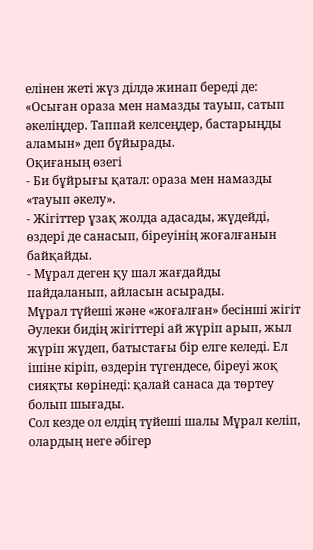елінен жеті жүз ділдә жинап береді де: «Осыған ораза мен намазды тауып, сатып әкеліңдер. Таппай келсеңдер, бастарыңды аламын» деп бұйырады.
Оқиғаның өзегі
- Би бұйрығы қатал: ораза мен намазды «тауып әкелу».
- Жігіттер ұзақ жолда адасады, жүдейді, өздері де санасып, біреуінің жоғалғанын байқайды.
- Мұрал деген қу шал жағдайды пайдаланып, айласын асырады.
Мұрал түйеші және «жоғалған» бесінші жігіт
Әулеки бидің жігіттері ай жүріп арып, жыл жүріп жүдеп, батыстағы бір елге келеді. Ел ішіне кіріп, өздерін түгендесе, біреуі жоқ сияқты көрінеді: қалай санаса да төртеу болып шығады.
Сол кезде ол елдің түйеші шалы Мұрал келіп, олардың неге әбігер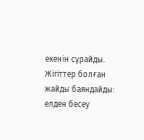екенін сұрайды. Жігіттер болған жайды баяндайды: елден бесеу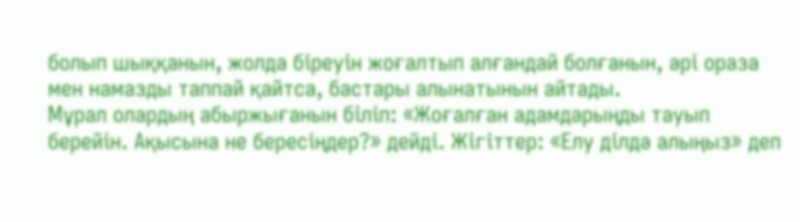болып шыққанын, жолда біреуін жоғалтып алғандай болғанын, әрі ораза мен намазды таппай қайтса, бастары алынатынын айтады.
Мұрал олардың абыржығанын біліп: «Жоғалған адамдарыңды тауып берейін. Ақысына не бересіңдер?» дейді. Жігіттер: «Елу ділдә алыңыз» деп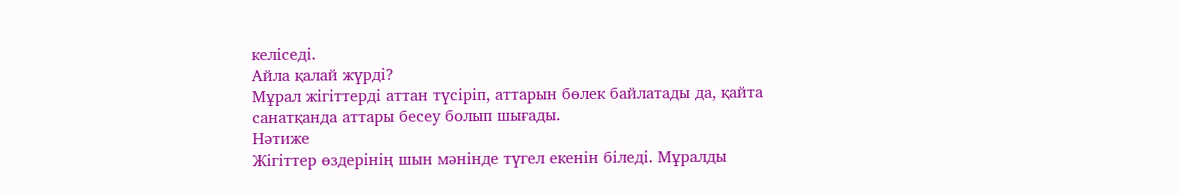келіседі.
Айла қалай жүрді?
Мұрал жігіттерді аттан түсіріп, аттарын бөлек байлатады да, қайта санатқанда аттары бесеу болып шығады.
Нәтиже
Жігіттер өздерінің шын мәнінде түгел екенін біледі. Мұралды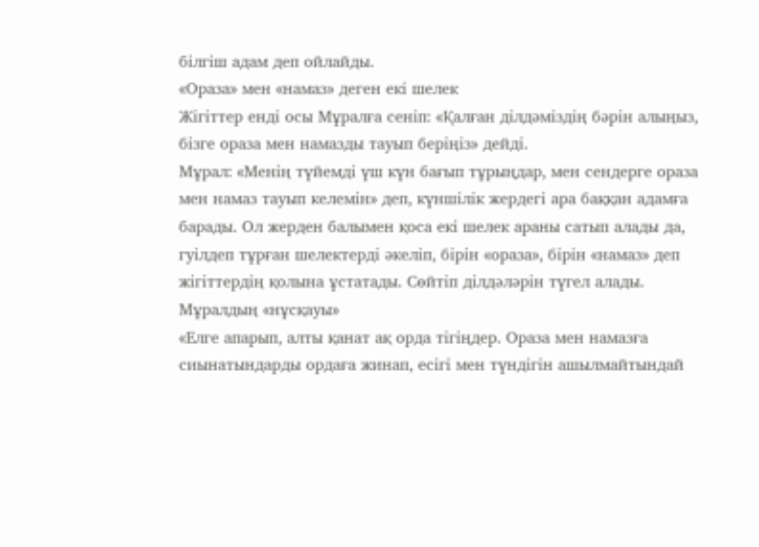білгіш адам деп ойлайды.
«Ораза» мен «намаз» деген екі шелек
Жігіттер енді осы Мұралға сеніп: «Қалған ділдәміздің бәрін алыңыз, бізге ораза мен намазды тауып беріңіз» дейді.
Мұрал: «Менің түйемді үш күн бағып тұрыңдар, мен сендерге ораза мен намаз тауып келемін» деп, күншілік жердегі ара баққан адамға барады. Ол жерден балымен қоса екі шелек араны сатып алады да, гуілдеп тұрған шелектерді әкеліп, бірін «ораза», бірін «намаз» деп жігіттердің қолына ұстатады. Сөйтіп ділдәләрін түгел алады.
Мұралдың «нұсқауы»
«Елге апарып, алты қанат ақ орда тігіңдер. Ораза мен намазға сиынатындарды ордаға жинап, есігі мен түндігін ашылмайтындай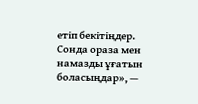етіп бекітіңдер. Сонда ораза мен намазды ұғатын боласыңдар», —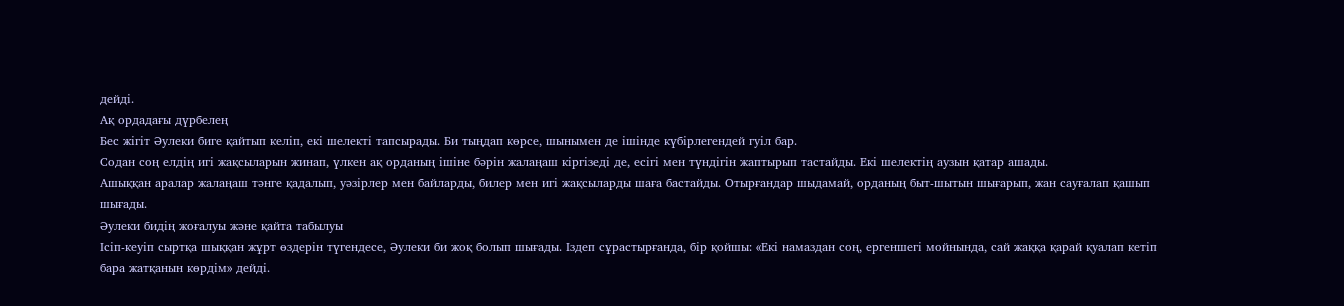дейді.
Ақ ордадағы дүрбелең
Бес жігіт Әулеки биге қайтып келіп, екі шелекті тапсырады. Би тыңдап көрсе, шынымен де ішінде күбірлегендей гуіл бар.
Содан соң елдің игі жақсыларын жинап, үлкен ақ орданың ішіне бәрін жалаңаш кіргізеді де, есігі мен түндігін жаптырып тастайды. Екі шелектің аузын қатар ашады.
Ашыққан аралар жалаңаш тәнге қадалып, уәзірлер мен байларды, билер мен игі жақсыларды шаға бастайды. Отырғандар шыдамай, орданың быт-шытын шығарып, жан сауғалап қашып шығады.
Әулеки бидің жоғалуы және қайта табылуы
Ісіп-кеуіп сыртқа шыққан жұрт өздерін түгендесе, Әулеки би жоқ болып шығады. Іздеп сұрастырғанда, бір қойшы: «Екі намаздан соң, ергеншегі мойнында, сай жаққа қарай қуалап кетіп бара жатқанын көрдім» дейді.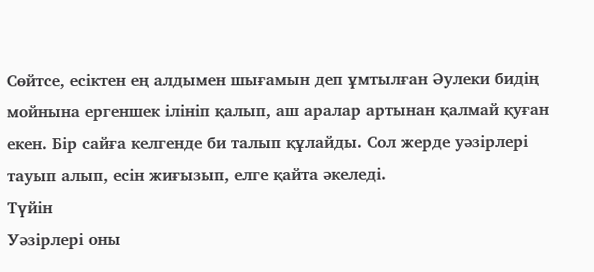Сөйтсе, есіктен ең алдымен шығамын деп ұмтылған Әулеки бидің мойнына ергеншек ілініп қалып, аш аралар артынан қалмай қуған екен. Бір сайға келгенде би талып құлайды. Сол жерде уәзірлері тауып алып, есін жиғызып, елге қайта әкеледі.
Түйін
Уәзірлері оны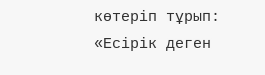көтеріп тұрып: «Есірік деген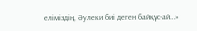еліміздің, Әулеки биі деген байқұс-ай…»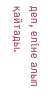деп, еліне алып қайтады.